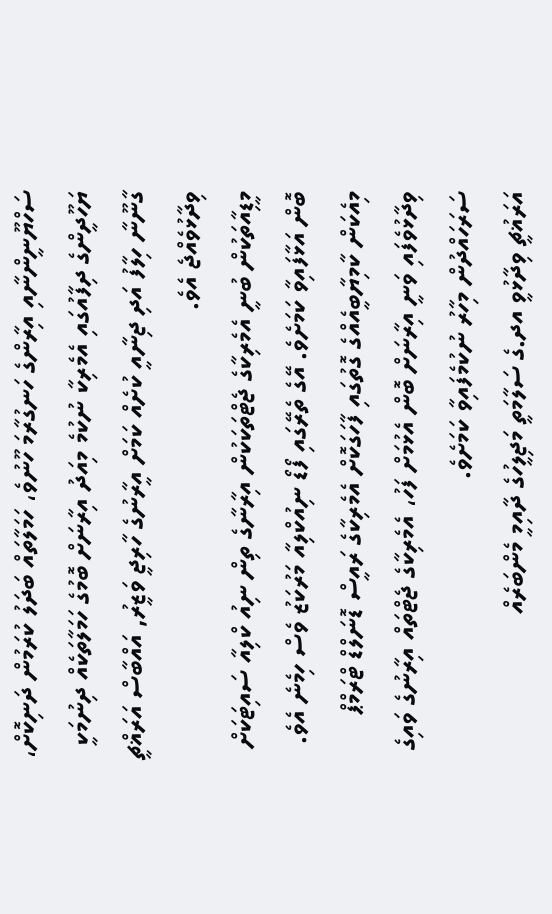ސަހްޔޫނީންނާއި އިރާންގެ ހަނގުރާމަ ހޫނުވެ، ހަމަލާތައް ބަދަލު ކުރަމުން ދަނިކޮށް، ޔަހޫދީންގެ ދިފާއުގައި އެމެރިކާ ނުކުމެ މިއަދު އިރާނަށް ބޮމުގެ ހަމަލާތަކެއް ދިނުމަކީ ގާނޫނާ ހިލާފު އަދި ޖިނާއީ ކުށެއް ކަމަށް އީރާނުގެ ހާރިޖީ ވަޒީރު, އައްބާސް އަރަޣްޗީ ވިދާޅުވެއްޖެ އެވެ.
މީޑިއާތަކުން ބުނީ އެމެރިކާގެ ޖެޓްތަކަކުން އިރާނާގެ ތިން ނިއު ކްލިއާ ސައިޓަކަށް ބޮން އަޅާފައިވާ ކަމަށެވެ. އޭގެ ތެރޭގައި ފޯޑޯ ނިއުކްލިއާ މަރުކަޒު ވެސް ހިމެނެ އެވެ.
މިއެކަން ކާމިޔާބީއެއްގެ ގޮތުގައި ފާހަގަކޮށް އެމެރިކާގެ ރައީސް ޑޮނަލްޑް ޓްރަމްޕް ވިދާޅުވެފައި ވަނީ އިރާނަށް ބޮން އެޅުމަށް ފަހު، އެމެރިކާގެ ޖެޓްތައް އިރާނުގެ ވައިގެ ސަރަހައްދުން މިހާރު ނުކުމެފައިވާ ކަމަށެވެ.
އަރަޣުޗީ ވިދާޅުވީ އދ.ގެ ސަލާމަތީ މަޖިލީހުގެ ދާއިމީ މެންބަރެއް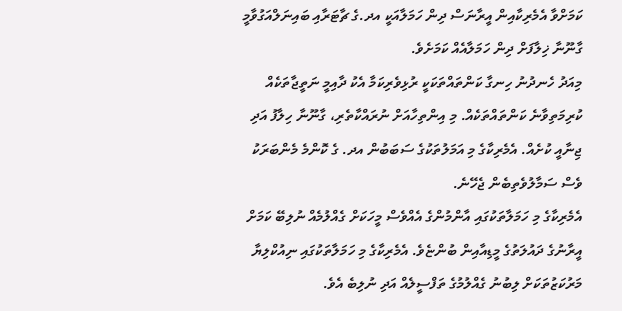ކަމަށްވާ އެމެރިކާއިން އީރާނަސް ދިން ހަމަލާއަކީ އދ.ގެ ޗާޓަރާއި ބައިނަލްއަގުވާމީ ގާނޫނާ ޚިލާފަށް ދިން ހަމަލާއެއް ކަމަށެވެ.
މިއަދު ހެނދުނު ހިނގާ ކަންތައްތަކަކީ ރުޅިވެރިކަމާ އެކު ދާއިމީ ނަތީޖާތަކެއް ކުރިމަތިވާނެ ކަންތައްތަކެއް. މި އިންތިހާއަށް ނުރައްކާތެރި، ގާނޫނާ ހިލާފު އަދި ޖިނާއީ ކުށެއް. އެމެރިކާގެ މި އަމަލުތަކުގެ ސަބަބުން އދ. ގެ ކޮންމެ މެންބަރަކު ވެސް ސަމާލުވެތިބެން ޖެހޭނެ.
އެމެރިކާގެ މި ހަމަލާތަކުގައި އާންމުންގެ އެއްވެސް މީހަކަށް ގެއްލުމެއް ނުލިބޭ ކަމަށް އީރާނުގެ ދައުލަތުގެ މީޑިއާއިން ބުންޏެވެ. އެމެރިކާގެ މި ހަމަލާތަކުގައި ނިއުކްލިޔާ މަރުކަޒުތަކަށް ލިބުނު ގެއްލުމުގެ ތަފްސީލެއް އަދި ނުލިބެ އެވެ.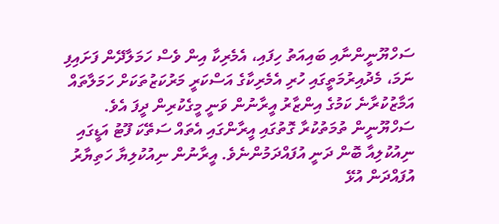ސަހްޔޫނީންނާއި ބައިއަތު ހިފައި، އެމެރިކާ އިން ވެސް ހަމަލާދޭން ފަށައިފި ނަމަ، މެދުއިރުމަތީގައި ހުރި އެމެރިކާގެ އަސްކަރީ މަރުކަޒުތަކަށް ހަމަލާތައް އަމާޒުކުރާނެ ކަމުގެ އިންޒާރު އީރާނުން ވަނީ މީގެކުރިން ދީފަ އެވެ.
ސަހްޔޫނީން ތުމަތުކުރާ ގޮތުގައި އީރާންގައި އެތައް ސަތޭކަ ފޫޓު އަޑީގައި ނިއުކުލިއާ ބޮން ދަނީ އުފައްދަމުންނެވެ. އީރާނުން ނިއުކުލިޔާ ހަތިޔާރު އުފައްދަން އުޅޭ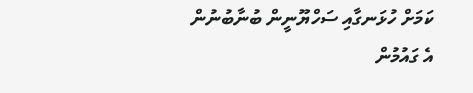ކަމަށް ހުޅަނގާއި ސަހްޔޫނީން ބުނާބުނުން އެ ގައުމުން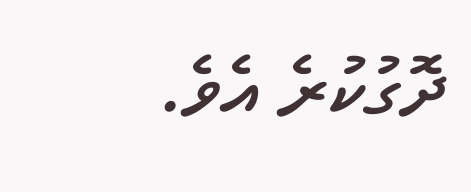ދޮގުކުރެ އެވެ.